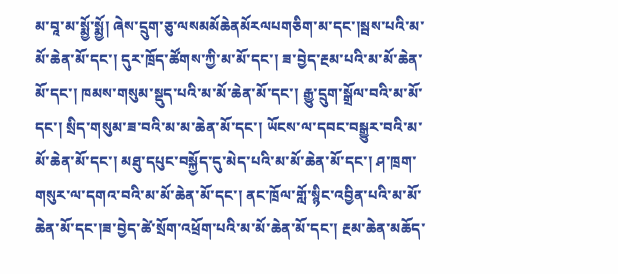མ་བཱ་མ་སྨྱོ་སྨྱོ། ཞེས་དྲུག་ཅུ་ལསམམོཆེནམོརལཔགཅིག་མ་དང་།སྦས་པའི་མ་མོ་ཆེན་མོ་དང་། དུར་ཁྲོད་ཚོགས་ཀྱི་མ་མོ་དང་། ཟ་བྱེད་རྔམ་པའི་མ་མོ་ཆེན་མོ་དང་། ཁམས་གསུམ་སྡུད་པའི་མ་མོ་ཆེན་མོ་དང་། རྒྱུ་དྲུག་སྒྲོལ་བའི་མ་མོ་དང་། སྲིད་གསུམ་ཟ་བའི་མ་མ་ཆེན་མོ་དང་། ཡོངས་ལ་དབང་བསྒྱུར་བའི་མ་མོ་ཆེན་མོ་དང་། མཐུ་དཔུང་བསྐྱོད་དུ་མེད་པའི་མ་མོ་ཆེན་མོ་དང་། ཤ་ཁྲག་གསུར་ལ་དགའ་བའི་མ་མོ་ཆེན་མོ་དང་། ནང་ཁྲོལ་གློ་སྙིང་འབྱིན་པའི་མ་མོ་ཆེན་མོ་དང་།ཟ་བྱེད་ཚེ་སྲོག་འཕྲོག་པའི་མ་མོ་ཆེན་མོ་དང་། རྔམ་ཆེན་མཆོད་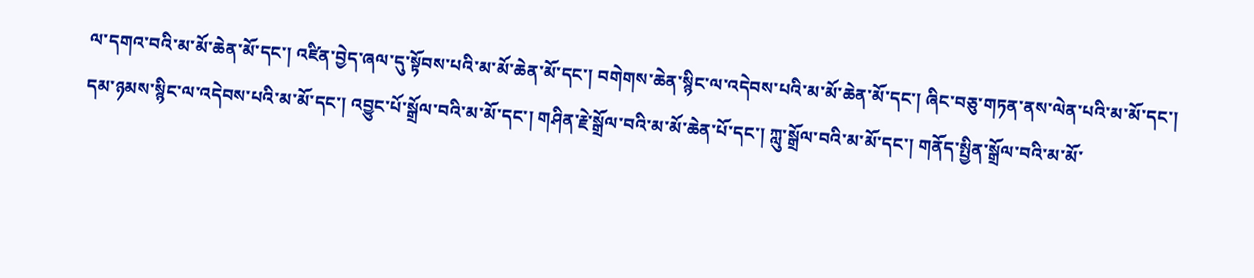ལ་དགའ་བའི་མ་མོ་ཆེན་མོ་དང་། འཛིན་བྱེད་ཞལ་དུ་སྟོབས་པའི་མ་མོ་ཆེན་མོ་དང་། བགེགས་ཆེན་སྙིང་ལ་འདེབས་པའི་མ་མོ་ཆེན་མོ་དང་། ཞིང་བཅུ་གཏན་ནས་ལེན་པའི་མ་མོ་དང་། དམ་ཉམས་སྙིང་ལ་འདེབས་པའི་མ་མོ་དང་། འབྱུང་པོ་སྒྲོལ་བའི་མ་མོ་དང་། གཤིན་རྗེ་སྒྲོལ་བའི་མ་མོ་ཆེན་པོ་དང་། ཀླུ་སྒྲོལ་བའི་མ་མོ་དང་། གནོད་སྤྱིན་སྒྲོལ་བའི་མ་མོ་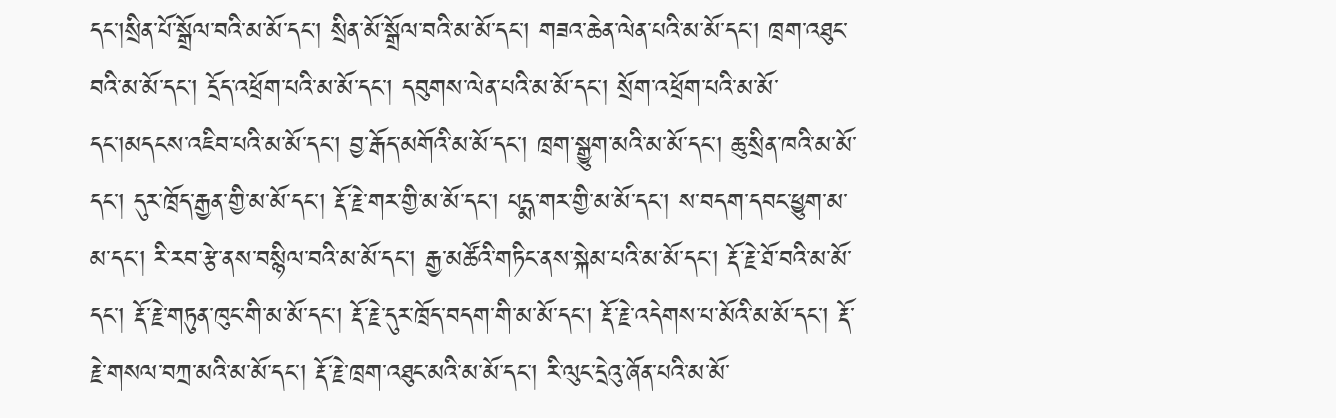དང་།སྲིན་པོ་སྒྲོལ་བའི་མ་མོ་དང་། སྲིན་མོ་སྒྲོལ་བའི་མ་མོ་དང་། གཟའ་ཆེན་ལེན་པའི་མ་མོ་དང་། ཁྲག་འཐུང་བའི་མ་མོ་དང་། དྲོད་འཕྲོག་པའི་མ་མོ་དང་། དབུགས་ལེན་པའི་མ་མོ་དང་། སྲོག་འཕྲོག་པའི་མ་མོ་དང་།མདངས་འཇིབ་པའི་མ་མོ་དང་། བྱ་རྒོད་མགོའི་མ་མོ་དང་། ཁྲག་སྒྱུག་མའི་མ་མོ་དང་། ཆུ་སྲིན་ཁའི་མ་མོ་དང་། དུར་ཁྲོད་རྒྱན་གྱི་མ་མོ་དང་། རྡོ་རྗེ་གར་གྱི་མ་མོ་དང་། པདྨ་གར་གྱི་མ་མོ་དང་། ས་བདག་དབང་ཕྱུག་མ་མ་དང་། རི་རབ་རྩེ་ནས་བསྙིལ་བའི་མ་མོ་དང་། རྒྱ་མཚོའི་གཏིང་ནས་སྐེམ་པའི་མ་མོ་དང་། རྡོ་རྗེ་ཐོ་བའི་མ་མོ་དང་། རྡོ་རྗེ་གཏུན་ཁུང་གི་མ་མོ་དང་། རྡོ་རྗེ་དུར་ཁྲོད་བདག་གི་མ་མོ་དང་། རྡོ་རྗེ་འདེགས་པ་མོའི་མ་མོ་དང་། རྡོ་རྗེ་གསལ་བཀྲ་མའི་མ་མོ་དང་། རྡོ་རྗེ་ཁྲག་འཐུང་མའི་མ་མོ་དང་། རི་ལུང་དྲེའུ་ཞོན་པའི་མ་མོ་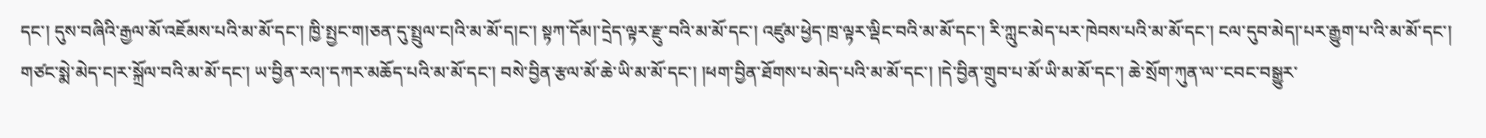དང་། དུས་བཞིའི་རྒྱལ་མོ་འཇོམས་པའི་མ་མོ་དང་། ཁྱི་སྤྱང་ག།ཅན་དུ་སྤྲུལ་ང།འི་མ་མོ་ད།ང་། སྟཀ་དོམ།་དྲེད་ལྟར་རྫུ་བའི་མ་མོ་དང་། འཛུམ་ཕྱེད་ཁྲ་ལྟར་ལྡིང་བའི་མ་མོ་དང་། རི་ཀླུང་མེད་པར་ཁེབས་པའི་མ་མོ་དང་། ངལ་དུབ་མེད།་པར་རྒྱུག་པ་འི་མ་མོ་དང་། གཙང་སྨེ་མེད་ང།ར་སྐྲོལ་བའི་མ་མོ་དང་། ཡ་བྱིན་རའ།་དཀར་མཆོད་པའི་མ་མོ་དང་། བསེ་བྱིན་རྩལ་མོ་ཆེ་ཡི་མ་མོ་དང་། །ཕག་བྱིན་ཐོགས་པ་མེད་པའི་མ་མོ་དང་། །དེ་བྱིན་གྲུབ་པ་མོ་ཡི་མ་མོ་དང་། ཆེ་སྲོག་ཀུན་ལ་་ངབང་བསྒྱུར་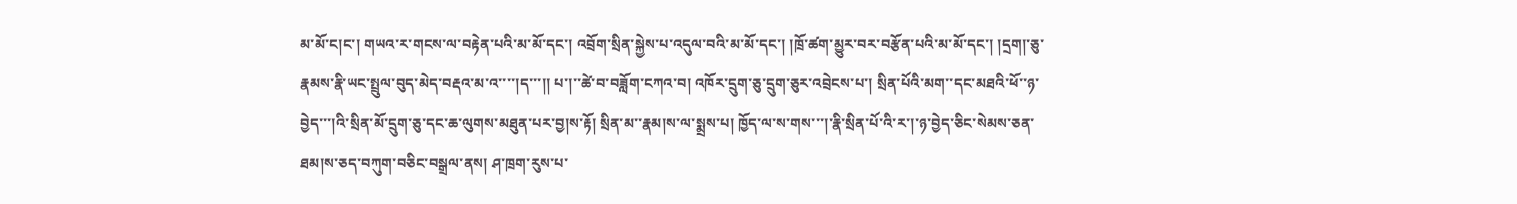མ་མོ་ང།ང་། གཡའ་ར་གངས་ལ་བརྟེན་པའི་མ་མོ་དང་། འབྲོག་སྲིན་སྐྱེས་པ་འདུལ་བའི་མ་མོ་དང་། །ཁྲོ་ཚག་མྱུར་བར་བརྩོན་པའི་མ་མོ་དང་། །དྲག།་ཅུ་རྣམས་རྣི་ཡང་སྤྲུལ་བུད་མེད་བརྡའ་མ་འ་་་་།ད་་་།། པ་།་་ཚེ་བ་བཟློག་ངཀའ་བ། འཁོར་དྲུག་ཅུ་དྲུག་ཅུར་འབྲེངས་པ་། སྲིན་པོའི་མག་་དང་མཐའི་ཕོ་་ཉ་བྱེད་་་།འི་སྲིན་མོ་དྲུག་ཅུ་དང་ཆ་ལུགས་མཐུན་པར་བྱ།ས་རྟོ། སྲིན་མ་་རྣམ།ས་ལ་སྨྲས་པ། ཁྱོད་ལ་ས་གས་་་།་རྣི་སྲིན་པོ་འི་ར་།་ཉ་བྱེད་ཅིང་སེམས་ཅན་ཐམ།ས་ཅད་བཀུག་བཅིང་བསྒྲལ་ནས། ཤ་ཁྲག་རུས་པ་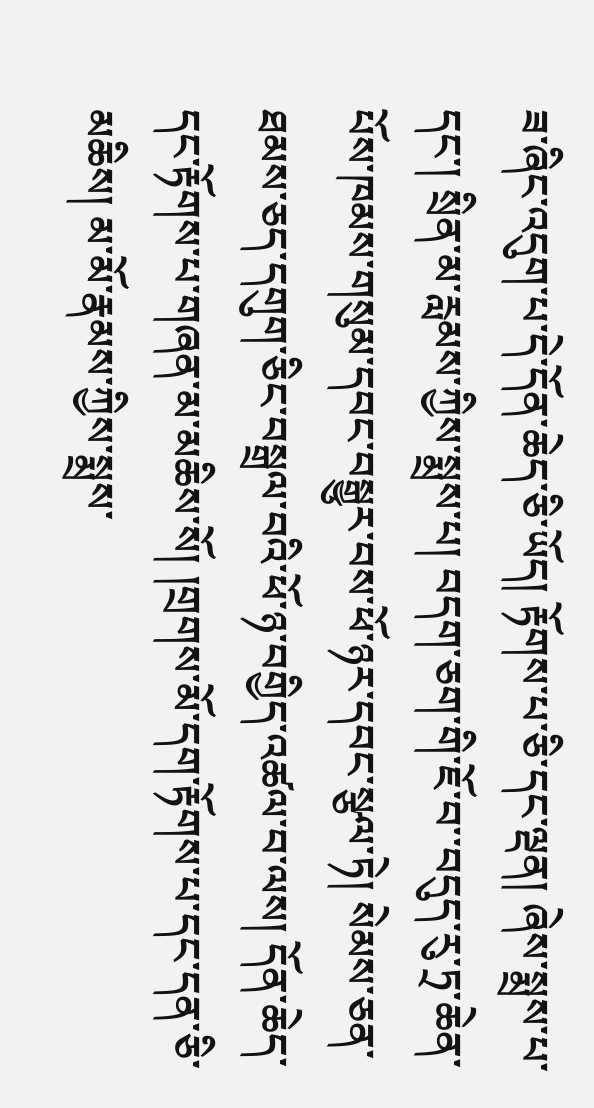ཟ་ཞིང་འདུག་པ་དེ་དོན་ཆེད་ཅི་ཡོད། རྟོགས་པ་ཅི་དང་ལྡན། ཞེས་སྨྲས་པ་དང་། སྲིན་མ་རླམས་ཀྱིས་སྨྲས་པ། བདག་ཅག་གི་ཇོ་བ་་བདུད་རུ་ཏྲ་ཆེན་པོས་ཁམས་གསུམ་དབང་བསྒྱུར་བས་ཕོ་ཉར་དབང་སྩལ་ཏེ། སེམས་ཅན་ཐམས་ཅད་དགུག་ཅིང་བསྒྲལ་བའི་ཕོ་ཉ་བགྱིད་འཚལ་བ་ལས། དོན་ཆེད་དང་རྟོགས་པ་གཞན་མ་མཆིས་སོ། །གྲགས་མོ་དག་རྟོགས་པ་དང་དན་ཅི་མཆིས། མ་མོ་རྣམས་ཀྱིས་སྨྲས་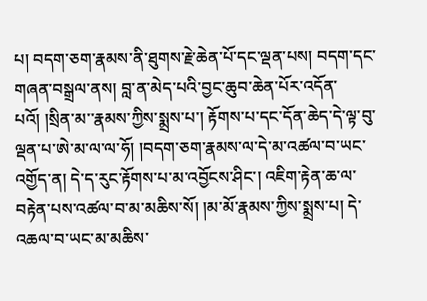པ། བདག་ཅག་རྣམས་ནི་ཐུགས་རྗེ་ཆེན་པོ་དང་ལྡན་པས། བདག་དང་གཞན་བསྒྲལ་ནས། བླ་ན་མེད་པའི་བྱང་ཆུབ་ཆེན་པོར་འདོན་པའོ། །སྲིན་མ་་རྣམས་ཀྱིས་སྨྲས་པ་། རྟོགས་པ་དང་དོན་ཆེད་དེ་ལྟ་བུ་ལྡན་པ་ཨེ་མ་ལ་ལ་ཧོ། །བདག་ཅག་རྣམས་ལ་དེ་མ་འཚལ་བ་ཡང་འགྱོད་ན། དེ་ད་རུང་རྟོགས་པ་མ་འབྱོངས་ཤིང་། འཇིག་རྟེན་ཆ་ལ་བརྟེན་པས་འཚལ་བ་མ་མཆིས་སོ། །མ་མོ་རྣམས་ཀྱིས་སྨྲས་པ། དེ་འཆལ་བ་ཡང་མ་མཆིས་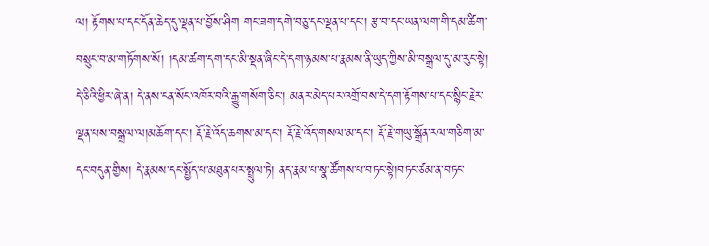ལ། རྟོགས་པ་དང་དོན་ཆེད་དུ་ལྡན་པ་བྱོས་ཤིག གང་ཟག་དགེ་བཅུ་དང་ལྡན་པ་དང་། རྩ་བ་དང་ཡན་ལག་གི་དམ་ཚིག་བསྲུང་བ་མ་གཏོགས་སོ། །དམ་ཚག་དག་དང་མི་སྡན་ཞིང་དེ་དག་ཉམས་པ་རྣམས་ནི་ཡུད་ཀྱིས་མི་བསྒྲལ་དུ་མ་རུང་སྟེ། དེ་ཅིའི་ཕྱིར་ཞེ་ན། དེ་ནས་ངན་སོང་འཁོར་བའི་རྒྱུ་གསོག་ཅིང་། མནར་མེད་པར་འགྲོ་བས་དེ་དག་རྟོགས་པ་དང་སྙིང་རྗེར་ལྡན་པས་བསྒྲལ་ལ།མཆོག་དང་། རྡོ་རྗེ་འོད་ཆགས་མ་དང་། རྡོ་རྗེ་འོད་གསལ་མ་དང་། རྡོ་རྗེ་གཡུ་སྒྲོན་རལ་གཅིག་མ་དང་བདུན་གྱིས། དེ་རྣམས་དང་སྤྱོད་པ་མཐུན་པར་སྤྲུལ་ཏེ། ནད་རྣམ་པ་སྣ་ཚོགས་པ་བཏང་སྟེ།བཏང་ཙམ་ན་བཏང་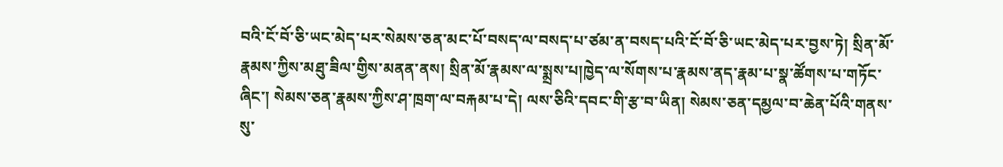བའི་ངོ་བོ་ཅི་ཡང་མེད་པར་སེམས་ཅན་མང་པོ་བསད་ལ་བསད་པ་ཙམ་ན་བསད་པའི་ངོ་བོ་ཅི་ཡང་མེད་པར་བྱས་ཏེ། སྲིན་མོ་རྣམས་ཀྱིས་མཐུ་ཟིལ་གྱིས་མནན་ནས། སྲིན་མོ་རྣམས་ལ་སྨྲས་པ།ཁྱེད་ལ་སོགས་པ་རྣམས་ནད་རྣམ་པ་སྣ་ཚོགས་པ་གཏོང་ཞིང་། སེམས་ཅན་རྣམས་ཀྱིས་ཤ་ཁྲག་ལ་བརྐམ་པ་དེ། ལས་ཅིའི་དབང་གི་རྩ་བ་ཡིན། སེམས་ཅན་དམྱལ་བ་ཆེན་པོའི་གནས་སུ་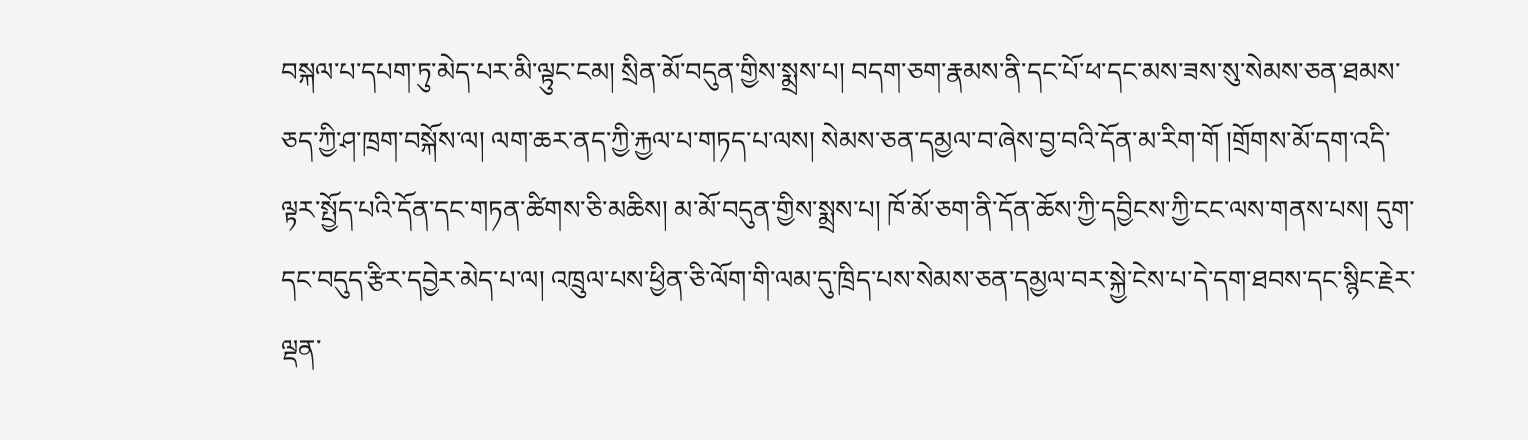བསྐལ་པ་དཔག་ཏུ་མེད་པར་མི་ལྟུང་ངམ། སྲིན་མོ་བདུན་གྱིས་སྨྲས་པ། བདག་ཅག་རྣམས་ནི་དང་པོ་ཕ་དང་མས་ཟས་སུ་སེམས་ཅན་ཐམས་ཅད་ཀྱི་ཤ་ཁྲག་བསྐོས་ལ། ལག་ཆར་ནད་ཀྱི་རྐྱལ་པ་གཏད་པ་ལས། སེམས་ཅན་དམྱལ་བ་ཞེས་བྱ་བའི་དོན་མ་རིག་གོ །གྲོགས་མོ་དག་འདི་ལྟར་སྤྱོད་པའི་དོན་དང་གཏན་ཚིགས་ཅི་མཆིས། མ་མོ་བདུན་གྱིས་སྨྲས་པ། ཁོ་མོ་ཅག་ནི་དོན་ཆོས་ཀྱི་དབྱིངས་ཀྱི་ངང་ལས་གནས་པས། དུག་དང་བདུད་རྩིར་དབྱེར་མེད་པ་ལ། འཁྲུལ་པས་ཕྱིན་ཅི་ལོག་གི་ལམ་དུ་ཁྲིད་པས་སེམས་ཅན་དམྱལ་བར་སྐྱེ་ངེས་པ་དེ་དག་ཐབས་དང་སྙིང་རྗེར་ལྡན་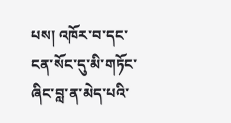པས། འཁོར་བ་དང་ངན་སོང་དུ་མི་གཏོང་ཞིང་བླ་ན་མེད་པའི་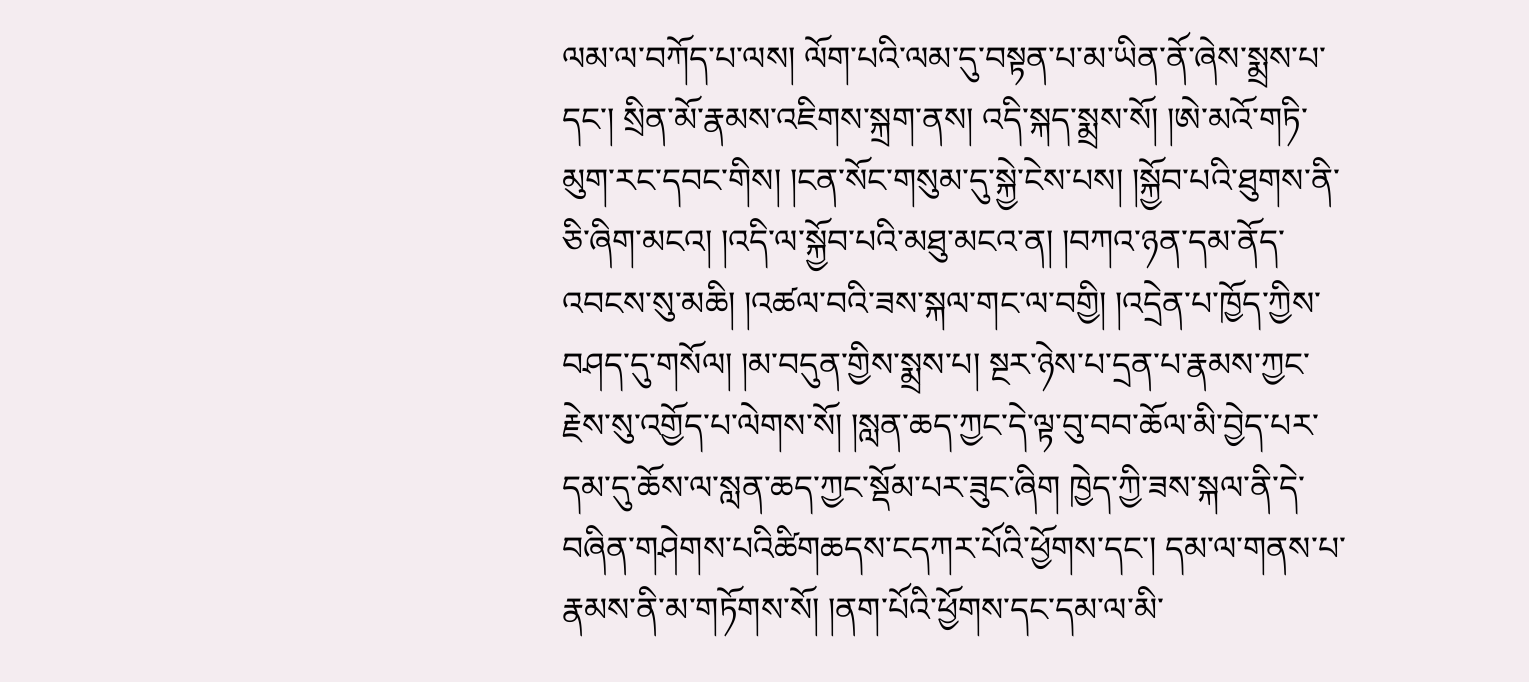ལམ་ལ་བཀོད་པ་ལས། ལོག་པའི་ལམ་དུ་བསྟན་པ་མ་ཡིན་ནོ་ཞེས་སྨྲས་པ་དང་། སྲིན་མོ་རྣམས་འཇིགས་སྐྲག་ནས། འདི་སྐད་སྨྲས་སོ། །ཨེ་མའོ་གཏི་མུག་རང་དབང་གིས། །ངན་སོང་གསུམ་དུ་སྐྱེ་ངེས་པས། །སྐྱོབ་པའི་ཐུགས་ནི་ཅི་ཞིག་མངའ། །འདི་ལ་སྐྱོབ་པའི་མཐུ་མངའ་ན། །བཀའ་ཉན་དམ་ནོད་འབངས་སུ་མཆི། །འཚལ་བའི་ཟས་སྐལ་གང་ལ་བགྱི། །འདྲེན་པ་ཁྱོད་ཀྱིས་བཤད་དུ་གསོལ། །མ་བདུན་གྱིས་སྨྲས་པ། སྔར་ཉེས་པ་དྲན་པ་རྣམས་ཀྱང་རྗེས་སུ་འགྱོད་པ་ལེགས་སོ། །སླན་ཆད་ཀྱང་དེ་ལྟ་བུ་བབ་ཆོལ་མི་བྱེད་པར་དམ་དུ་ཆོས་ལ་སླན་ཆད་ཀྱང་སྡོམ་པར་ཟུང་ཞིག ཁྱེད་ཀྱི་ཟས་སྐལ་ནི་དེ་བཞིན་གཤེགས་པའིཚིགཆདས་ངདཀར་པོའི་ཕྱོགས་དང་། དམ་ལ་གནས་པ་རྣམས་ནི་མ་གཏོགས་སོ། །ནག་པོའི་ཕྱོགས་དང་དམ་ལ་མི་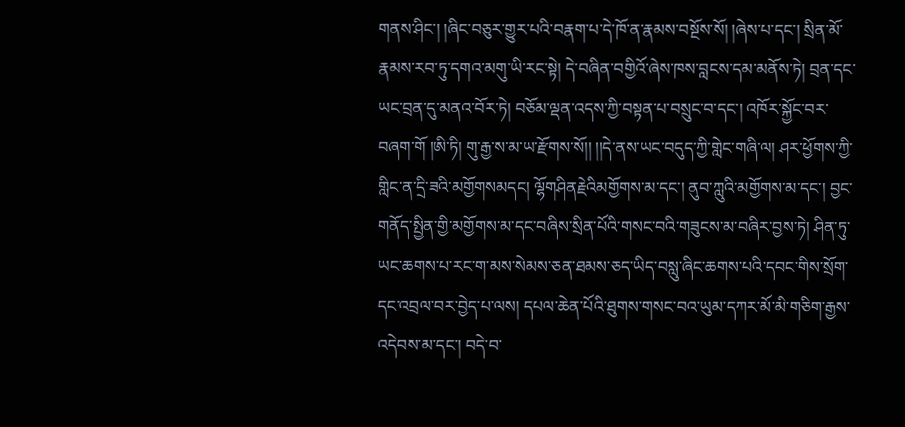གནས་ཤིང་། །ཞིང་བཅུར་གྱུར་པའི་བརྣག་པ་དེ་ཁོ་ན་རྣམས་བསྔོས་སོ། །ཞེས་པ་དང་། སྲིན་མོ་རྣམས་རབ་ཏུ་དགའ་མགུ་ཡི་རང་སྟེ། དེ་བཞིན་བགྱིའོ་ཞེས་ཁས་བླངས་དམ་མནོས་ཏེ། བྲན་དང་ཡང་བྲན་དུ་མནའ་བོར་ཏེ། བཅོམ་ལྡན་འདས་ཀྱི་བསྟན་པ་བསྲུང་བ་དང་། འཁོར་སྐྱོང་བར་བཞག་གོ །ཨི་ཏི། གུ་རྒྱ་ས་མ་ཡ་རྫོགས་སོ།། །།དེ་ནས་ཡང་བདུད་ཀྱི་གླེང་གཞི་ལ། ཤར་ཕྱོགས་ཀྱི་གླིང་ན་དྲི་ཟའི་མགྱོགསམདང། ལྷོགཤིནརྗེའིམགྱོགས་མ་དང་། ནུབ་ཀླུའི་མགྱོགས་མ་དང་། བྱང་གནོད་སྤྱིན་གྱི་མགྱོགས་མ་དང་བཞིས་སྲིན་པོའི་གསང་བའི་གཟུངས་མ་བཞིར་བྱས་ཏེ། ཤིན་ཏུ་ཡང་ཆགས་པ་རང་ག་མས་སེམས་ཅན་ཐམས་ཅད་ཡིད་བསླུ་ཞིང་ཆགས་པའི་དབང་གིས་སྲོག་དང་འབྲལ་བར་བྱེད་པ་ལས། དཔལ་ཆེན་པོའི་ཐུགས་གསང་བའ་ཡུམ་དཀར་མོ་མི་གཅིག་རྒྱས་འདེབས་མ་དང་། བདེ་བ་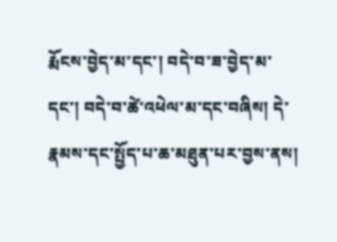རྨོངས་བྱེད་མ་དང་། བདེ་བ་ཟ་བྱེད་མ་དང་། བདེ་བ་ཚེ་འཕེལ་མ་དང་བཞིས། དེ་རྣམས་དང་སྤྱོད་པ་ཆ་མཐུན་པར་བྱས་ནས།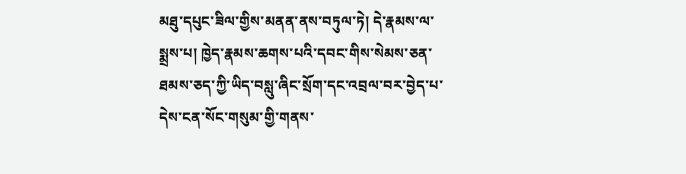མཐུ་དཔུང་ཟིལ་གྱིས་མནན་ནས་བཏུལ་ཏེ། དེ་རྣམས་ལ་སྨྲས་པ། ཁྱེད་རྣམས་ཆགས་པའི་དབང་གིས་སེམས་ཅན་ཐམས་ཅད་ཀྱི་ཡིད་བསླུ་ཞིང་སྲོག་དང་འབྲལ་བར་བྱེད་པ་དེས་ངན་སོང་གསུམ་གྱི་གནས་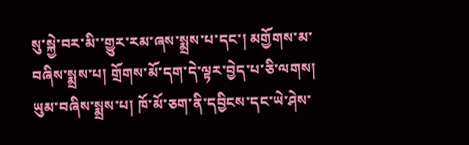སུ་སྐྱེ་བར་མི་་གྱུར་རམ་ཞས་སྨྲས་པ་དང་། མགྱོགས་མ་བཞིས་སྨྲས་པ། གྲོགས་མོ་དག་དེ་ལྟར་བྱེད་པ་ཅི་ལགས། ཡུམ་བཞིས་སྨྲས་པ། ཁོ་མོ་ཅག་ནི་དབྱིངས་དང་ཡེ་ཤེས་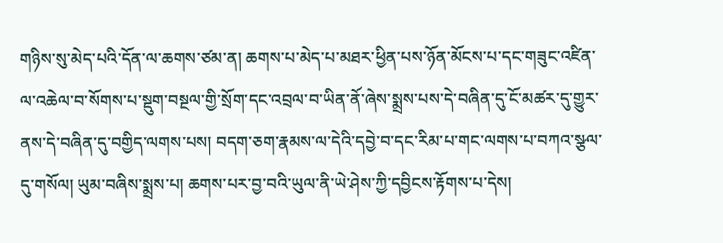གཉིས་སུ་མེད་པའི་དོན་ལ་ཆགས་ཙམ་ན། ཆགས་པ་མེད་པ་མཐར་ཕྱིན་པས་ཉོན་མོངས་པ་དང་གཟུང་འཛིན་ལ་འཆེལ་བ་སོགས་པ་སྡུག་བསྔལ་གྱི་སྲོག་དང་འབྲལ་བ་ཡིན་ནོ་ཞེས་སྨྲས་པས་དེ་བཞིན་དུ་ངོ་མཚར་དུ་གྱུར་ནས་དེ་བཞིན་དུ་བགྱིད་ལགས་པས། བདག་ཅག་རྣམས་ལ་དེའི་དབྱེ་བ་དང་རིམ་པ་གང་ལགས་པ་བཀའ་སྩལ་དུ་གསོལ། ཡུམ་བཞིས་སྨྲས་པ། ཆགས་པར་བྱ་བའི་ཡུལ་ནི་ཡེ་ཤེས་ཀྱི་དབྱིངས་རྟོགས་པ་དེས།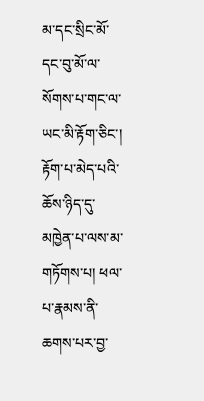མ་དང་སྲིང་མོ་དང་བུ་མོ་ལ་སོགས་པ་གང་ལ་ཡང་མི་རྟོག་ཅིང་། རྟོག་པ་མེད་པའི་ཆོས་ཉིད་དུ་མཁྱེན་པ་ལས་མ་གཏོགས་པ། ཕལ་པ་རྣམས་ནི་ཆགས་པར་བྱ་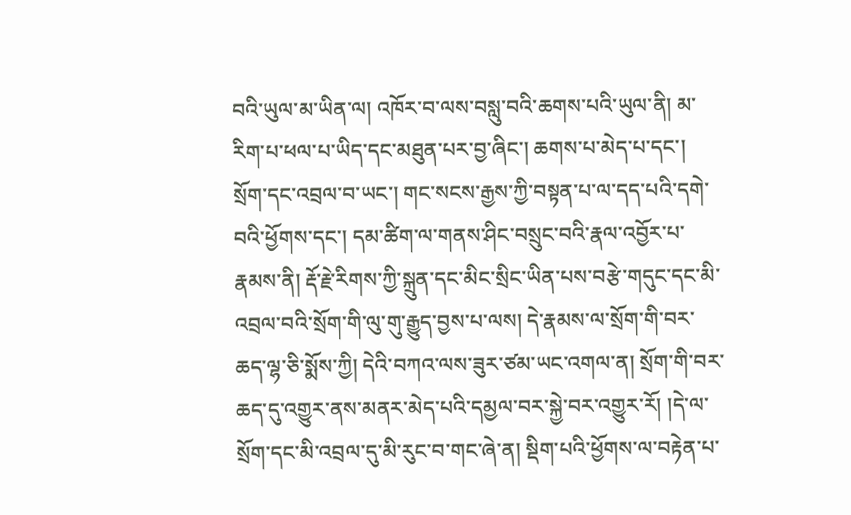བའི་ཡུལ་མ་ཡིན་ལ། འཁོར་བ་ལས་བསླུ་བའི་ཆགས་པའི་ཡུལ་ནི། མ་རིག་པ་ཕལ་པ་ཡིད་དང་མཐུན་པར་བྱ་ཞིང་། ཆགས་པ་མེད་པ་དང་། སྲོག་དང་འབྲལ་བ་ཡང་། གང་སངས་རྒྱས་ཀྱི་བསྟན་པ་ལ་དད་པའི་དགེ་བའི་ཕྱོགས་དང་། དམ་ཚིག་ལ་གནས་ཤིང་བསྲུང་བའི་རྣལ་འབྱོར་པ་རྣམས་ནི། རྡོ་རྗེ་རིགས་ཀྱི་སྐྲུན་དང་མིང་སྲིང་ཡིན་པས་བརྩེ་གདུང་དང་མི་འབྲལ་བའི་སྲོག་གི་ལུ་གུ་རྒྱུད་བྱས་པ་ལས། དེ་རྣམས་ལ་སྲོག་གི་བར་ཆད་ལྷ་ཅི་སྨོས་ཀྱི། དེའི་བཀའ་ལས་ཟུར་ཙམ་ཡང་འགལ་ན། སྲོག་གི་བར་ཆད་དུ་འགྱུར་ནས་མནར་མེད་པའི་དམྱལ་བར་སྐྱེ་བར་འགྱུར་རོ། །དེ་ལ་སྲོག་དང་མི་འབྲལ་དུ་མི་རུང་བ་གང་ཞེ་ན། སྡིག་པའི་ཕྱོགས་ལ་བརྟེན་པ་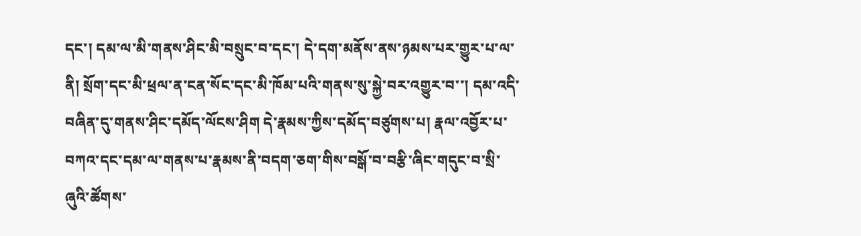དང་། དམ་ལ་མི་གནས་ཤིང་མི་བསྲུང་བ་དང་། དེ་དག་མནོས་ནས་ཉམས་པར་གྱུར་པ་ལ་ནི། སྲོག་དང་མི་ཕྲལ་ན་ངན་སོང་དང་མི་ཁོམ་པའི་གནས་སུ་སྐྱེ་བར་འགྱུར་བ་་། དམ་འདི་བཞིན་དུ་གནས་ཤིང་དམོད་ལོངས་ཤིག དེ་རྣམས་ཀྱིས་དམོད་བཙུགས་པ། རྣལ་འབྱོར་པ་བཀའ་དང་དམ་ལ་གནས་པ་རྣམས་ནི་བདག་ཅག་གིས་བསྒོ་བ་བརྩི་ཞིང་གདུང་བ་སྲི་ཞུའི་ཚོགས་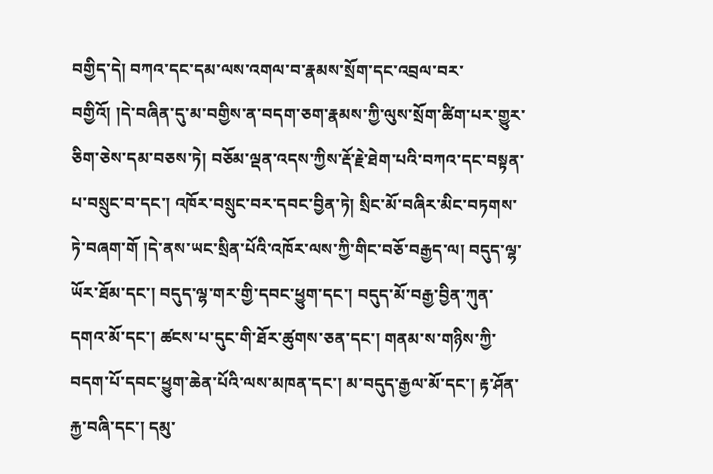བགྱིད་དེ། བཀའ་དང་དམ་ལས་འགལ་བ་རྣམས་སྲོག་དང་འབྲལ་བར་བགྱིའོ། །དེ་བཞིན་དུ་མ་བགྱིས་ན་བདག་ཅག་རྣམས་ཀྱི་ལུས་སྲོག་ཚིག་པར་གྱུར་ཅིག་ཅེས་དམ་བཅས་ཏེ། བཅོམ་ལྡན་འདས་ཀྱིས་རྡོ་རྗེ་ཐེག་པའི་བཀའ་དང་བསྟན་པ་བསྲུང་བ་དང་། འཁོར་བསྲུང་བར་དབང་བྱིན་ཏེ། སྲིང་མོ་བཞིར་མིང་བཏགས་ཏེ་བཞག་གོ །དེ་ནས་ཡང་སྲིན་པོའི་འཁོར་ལས་ཀྱི་གིང་བཅོ་བརྒྱད་ལ། བདུད་ལྷ་ཡོར་ཐོམ་དང་། བདུད་ལྷ་གར་གྱི་དབང་ཕྱུག་དང་། བདུད་མོ་བརྒྱ་བྱིན་ཀུན་དགའ་མོ་དང་། ཚངས་པ་དུང་གི་ཐོར་ཚུགས་ཅན་དང་། གནམ་ས་གཉིས་ཀྱི་བདག་པོ་དབང་ཕྱུག་ཆེན་པོའི་ལས་མཁན་དང་། མ་བདུད་རྒྱལ་མོ་དང་། རྟ་ཤོན་རྐྱ་བཞི་དང་། དམུ་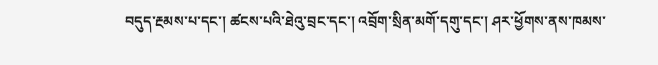བདུད་རྔམས་པ་དང་། ཚངས་པའི་ཐེའུ་བྲང་དང་། འབྲོག་སྲིན་མགོ་དགུ་དང་། ཤར་ཕྱོགས་ནས་ཁམས་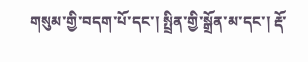གསུམ་གྱི་བདག་པོ་དང་། སྤྲིན་གྱི་སྒྲོན་མ་དང་། རྡོ་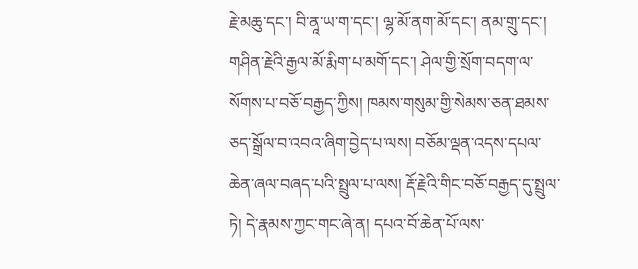རྗེ་མཆུ་དང་། བི་ནཱ་ཡ་ག་དང་། ལྷ་མོ་ནག་མོ་དང་། ནམ་གྲུ་དང་། གཤིན་རྗེའི་རྒྱལ་མོ་རྨིག་པ་མགོ་དང་། ཤེལ་གྱི་སྲོག་བདག་ལ་སོགས་པ་བཅོ་བརྒྱད་ཀྱིས། ཁམས་གསུམ་གྱི་སེམས་ཅན་ཐམས་ཅད་སྒྲོལ་བ་འབའ་ཞིག་བྱེད་པ་ལས། བཅོམ་ལྡན་འདས་དཔལ་ཆེན་ཞལ་བཞད་པའི་སྤྲུལ་པ་ལས། རྡོ་རྗེའི་གིང་བཅོ་བརྒྱད་དུ་སྤྲུལ་ཏེ། དེ་རྣམས་ཀྱང་གང་ཞེ་ན། དཔའ་བོ་ཆེན་པོ་ལས་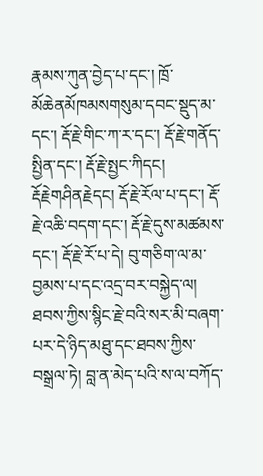རྣམས་ཀུན་བྱེད་པ་དང་། ཁྲོ་མོཆེནམོཁམསགསུམ་དབང་སྡུད་མ་དང་། རྡོ་རྗེ་གིང་ཀ་ར་དང་། རྡོ་རྗེ་གནོད་སྤྱིན་དང་། རྡོ་རྗེ་སྤྱང་ཀིདང། རྡོརྗེགཤིནརྗེདང། རྡོ་རྗེ་རོལ་པ་དང་། རྡོ་རྗེ་འཆི་བདག་དང་། རྡོ་རྗེ་དུས་མཚམས་དང་། རྡོ་རྗེ་རོ་པ་དེ། བུ་གཅིག་ལ་མ་བྱམས་པ་དང་འདྲ་བར་བསྐྱེད་ལ། ཐབས་ཀྱིས་སྙིང་རྗེ་བའི་སར་མི་བཞག་པར་དེ་ཉིད་མཐུ་དང་ཐབས་ཀྱིས་བསྒྲལ་ཏེ། བླ་ན་མེད་པའི་ས་ལ་བཀོད་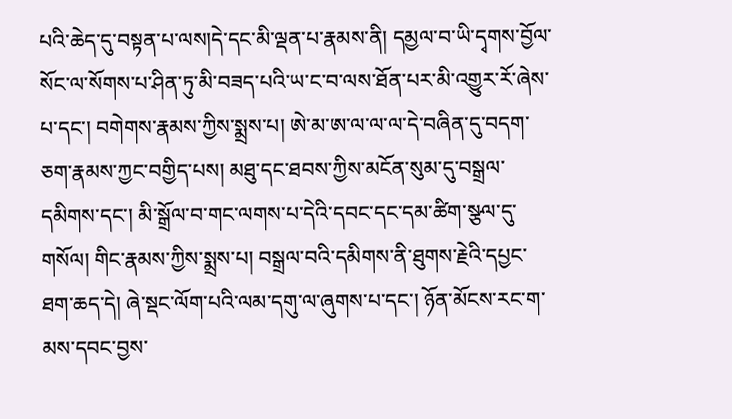པའི་ཆེད་དུ་བསྟན་པ་ལས།དེ་དང་མི་ལྡན་པ་རྣམས་ནི། དམྱལ་བ་ཡི་དྭགས་བྱོལ་སོང་ལ་སོགས་པ་ཤིན་ཏུ་མི་བཟད་པའི་ཡ་ང་བ་ལས་ཐོན་པར་མི་འགྱུར་རོ་ཞེས་པ་དང་། བགེགས་རྣམས་ཀྱིས་སྨྲས་པ། ཨེ་མ་ཨ་ལ་ལ་ལ་དེ་བཞིན་དུ་བདག་ཅག་རྣམས་ཀྱང་བགྱིད་པས། མཐུ་དང་ཐབས་ཀྱིས་མངོན་སུམ་དུ་བསྒྲལ་དམིགས་དང་། མི་སྒྲོལ་བ་གང་ལགས་པ་དེའི་དབང་དང་དམ་ཚིག་སྩལ་དུ་གསོལ། གིང་རྣམས་ཀྱིས་སྨྲས་པ། བསྒྲལ་བའི་དམིགས་ནི་ཐུགས་རྗེའི་དཔྱང་ཐག་ཆད་དེ། ཞེ་སྡང་ལོག་པའི་ལམ་དགུ་ལ་ཞུགས་པ་དང་། ཉོན་མོངས་རང་ག་མས་དབང་བྱས་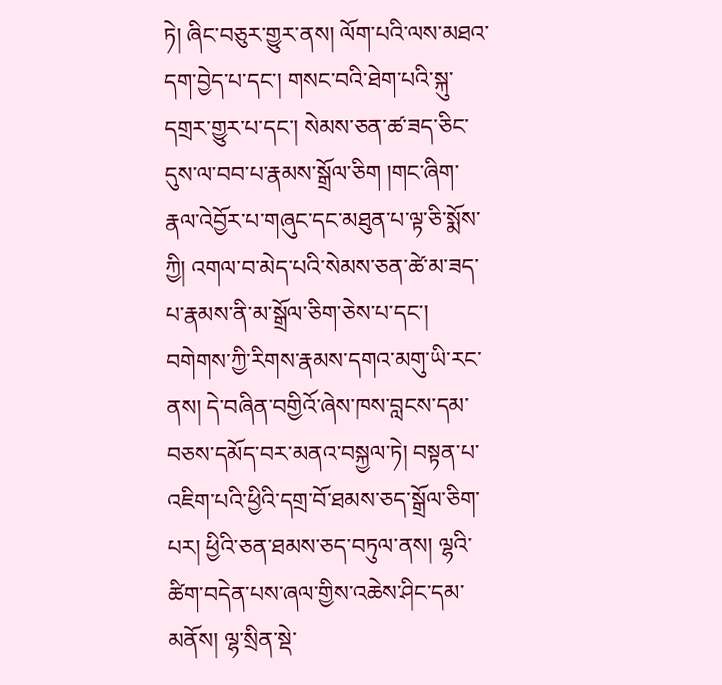ཏེ། ཞིང་བཅུར་གྱུར་ནས། ལོག་པའི་ལས་མཐའ་དག་བྱེད་པ་དང་། གསང་བའི་ཐེག་པའི་སྐུ་དགྲར་གྱུར་པ་དང་། སེམས་ཅན་ཚ་ཟད་ཅིང་དུས་ལ་བབ་པ་རྣམས་སྒྲོལ་ཅིག །གང་ཞིག་རྣལ་འེབྱོར་པ་གཞུང་དང་མཐུན་པ་ལྟ་ཅི་སྨོས་ཀྱི། འགལ་བ་མེད་པའི་སེམས་ཅན་ཚེ་མ་ཟད་པ་རྣམས་ནི་མ་སྒྲོལ་ཅིག་ཅེས་པ་དང་། བགེགས་ཀྱི་རིགས་རྣམས་དགའ་མགུ་ཡི་རང་ནས། དེ་བཞིན་བགྱིའོ་ཞེས་ཁས་བླངས་དམ་བཅས་དམོད་བར་མནའ་བསྐྱལ་ཏེ། བསྟན་པ་འཇིག་པའི་ཕྱིའི་དགྲ་བོ་ཐམས་ཅད་སྒྲོལ་ཅིག་པར། ཕྱིའི་ཅན་ཐམས་ཅད་བཏུལ་ནས། ལྷའི་ཚིག་བདེན་པས་ཞལ་གྱིས་འཆེས་ཤིང་དམ་མནོས། ལྷ་སྲིན་སྡེ་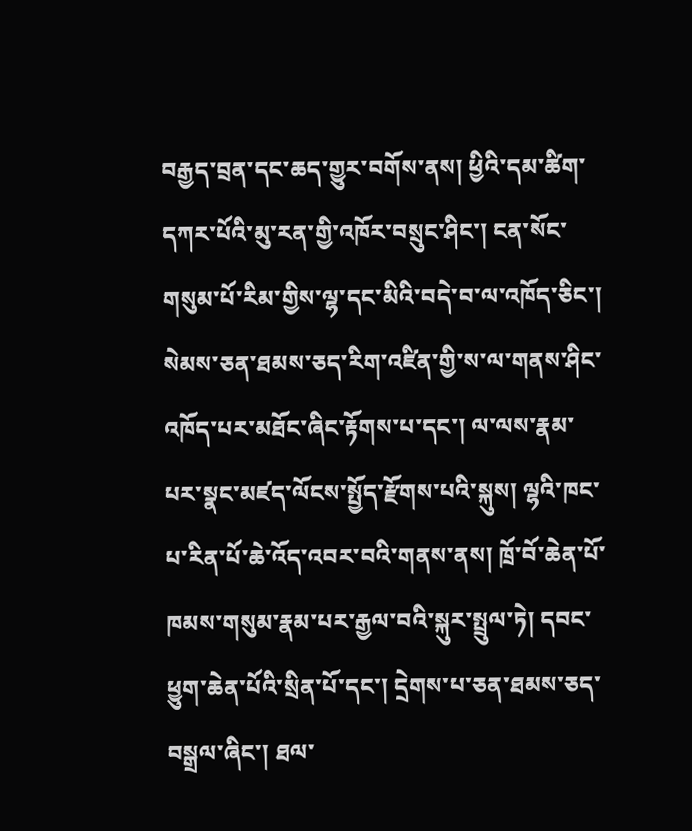བརྒྱད་བྲན་དང་ཆད་གྱུར་བགོས་ནས། ཕྱིའི་དམ་ཚིག་དཀར་པོའི་མུ་རན་གྱི་འཁོར་བསྲུང་ཤིང་། ངན་སོང་གསུམ་པོ་རིམ་གྱིས་ལྷ་དང་མིའི་བདེ་བ་ལ་འཁོད་ཅིང་། སེམས་ཅན་ཐམས་ཅད་རིག་འཛིན་གྱི་ས་ལ་གནས་ཤིང་འཁོད་པར་མཐོང་ཞིང་རྟོགས་པ་དང་། ལ་ལས་རྣམ་པར་སྣང་མཛད་ལོངས་སྤྱོད་རྫོགས་པའི་སྐུས། ལྷའི་ཁང་པ་རིན་པོ་ཆེ་འོད་འབར་བའི་གནས་ནས། ཁྲོ་བོ་ཆེན་པོ་ཁམས་གསུམ་རྣམ་པར་རྒྱལ་བའི་སྐུར་སྤྲུལ་ཏེ། དབང་ཕྱུག་ཆེན་པོའི་སྲིན་པོ་དང་། དྲེགས་པ་ཅན་ཐམས་ཅད་བསྒྲལ་ཞིང་། ཐལ་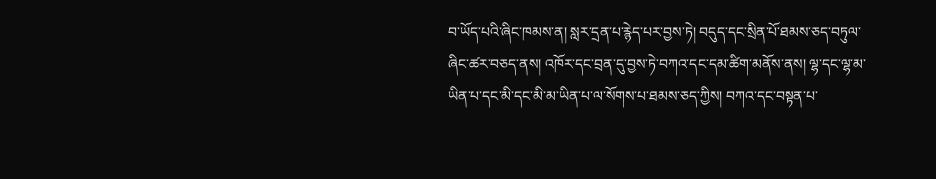བ་ཡོད་པའི་ཞིང་ཁམས་ན། སླར་དྲན་པ་རྙེད་པར་བྱས་ཏེ། བདུད་དང་སྲིན་པོ་ཐམས་ཅད་བཏུལ་ཞིང་ཚར་བཅད་ནས། འཁོར་དང་བྲན་དུ་བྱས་ཏེ་བཀའ་དང་དམ་ཚིག་མནོས་ནས། ལྷ་དང་ལྷ་མ་ཡིན་པ་དང་མི་དང་མི་མ་ཡིན་པ་ལ་སོགས་པ་ཐམས་ཅད་ཀྱིས། བཀའ་དང་བསྟན་པ་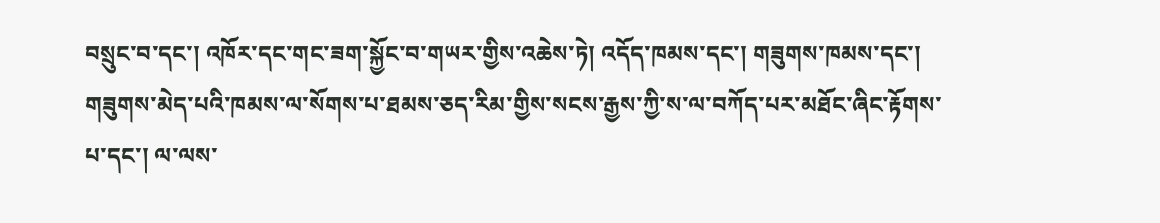བསྲུང་བ་དང་། འཁོར་དང་གང་ཟག་སྐྱོང་བ་གཡར་གྱིས་འཆེས་ཏེ། འདོད་ཁམས་དང་། གཟུགས་ཁམས་དང་། གཟུགས་མེད་པའི་ཁམས་ལ་སོགས་པ་ཐམས་ཅད་རིམ་གྱིས་སངས་རྒྱས་ཀྱི་ས་ལ་བཀོད་པར་མཐོང་ཞིང་རྟོགས་པ་དང་། ལ་ལས་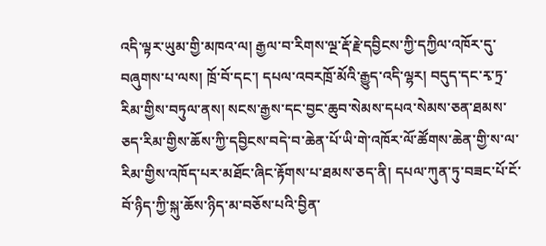འདི་ལྟར་ཡུམ་གྱི་མཁའ་ལ། རྒྱལ་བ་རིགས་ལྔ་རྡོ་རྗེ་དབྱིངས་ཀྱི་དཀྱིལ་འཁོར་དུ་བཞུགས་པ་ལས། ཁྲོ་བོ་དང་། དཔལ་འབརཁྲོ་མོའི་རྒྱུད་འདི་ལྷར། བདུད་དང་རྭ་ཏྲ་རིམ་གྱིས་བཏུལ་ནས། སངས་རྒྱས་དང་བྱང་ཆུབ་སེམས་དཔའ་སེམས་ཅན་ཐམས་ཅད་རིམ་གྱིས་ཆོས་ཀྱི་དབྱིངས་བདེ་བ་ཆེན་པོ་ཡི་གེ་འཁོར་ལོ་ཚོགས་ཆེན་གྱི་ས་ལ་རིམ་གྱིས་འཁོད་པར་མཐོང་ཞིང་རྟོགས་པ་ཐམས་ཅད་ནི། དཔལ་ཀུན་ཏུ་བཟང་པོ་ངོ་བོ་ཉིད་ཀྱི་སྐུ་ཆོས་ཉིད་མ་བཅོས་པའི་བྱིན་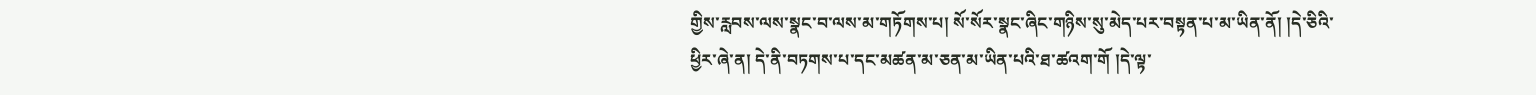གྱིས་རླབས་ལས་སྣང་བ་ལས་མ་གཏོགས་པ། སོ་སོར་སྣང་ཞིང་གཉིས་སུ་མེད་པར་བསྟན་པ་མ་ཡིན་ནོ། །དེ་ཅིའི་ཕྱིར་ཞེ་ན། དེ་ནི་བཏགས་པ་དང་མཚན་མ་ཅན་མ་ཡིན་པའི་ཐ་ཚའག་གོ །དེ་ལྟ་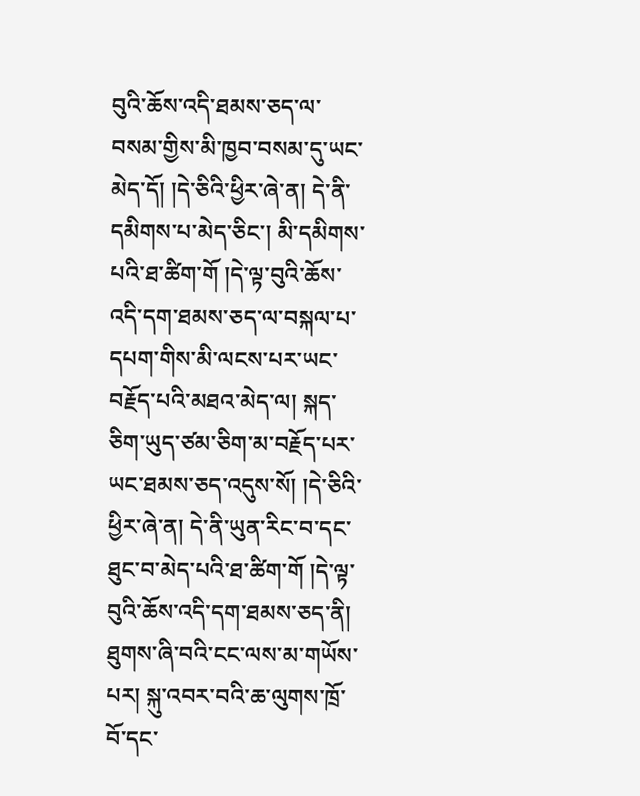བུའི་ཆོས་འདི་ཐམས་ཅད་ལ་བསམ་གྱིས་མི་ཁྱབ་བསམ་དུ་ཡང་མེད་དོ། །དེ་ཅིའི་ཕྱིར་ཞེ་ན། དེ་ནི་དམིགས་པ་མེད་ཅིང་། མི་དམིགས་པའི་ཐ་ཚིག་གོ །དེ་ལྟ་བུའི་ཆོས་འདི་དག་ཐམས་ཅད་ལ་བསྐལ་པ་དཔག་གིས་མི་ལངས་པར་ཡང་བརྗོད་པའི་མཐའ་མེད་ལ། སྐད་ཅིག་ཡུད་ཙམ་ཅིག་མ་བརྗོད་པར་ཡང་ཐམས་ཅད་འདུས་སོ། །དེ་ཅིའི་ཕྱིར་ཞེ་ན། དེ་ནི་ཡུན་རིང་བ་དང་ཐུང་བ་མེད་པའི་ཐ་ཚིག་གོ །དེ་ལྟ་བུའི་ཆོས་འདི་དག་ཐམས་ཅད་ནི། ཐུགས་ཞི་བའི་ངང་ལས་མ་གཡོས་པར། སྐུ་འབར་བའི་ཆ་ལུགས་ཁྲོ་བོ་དང་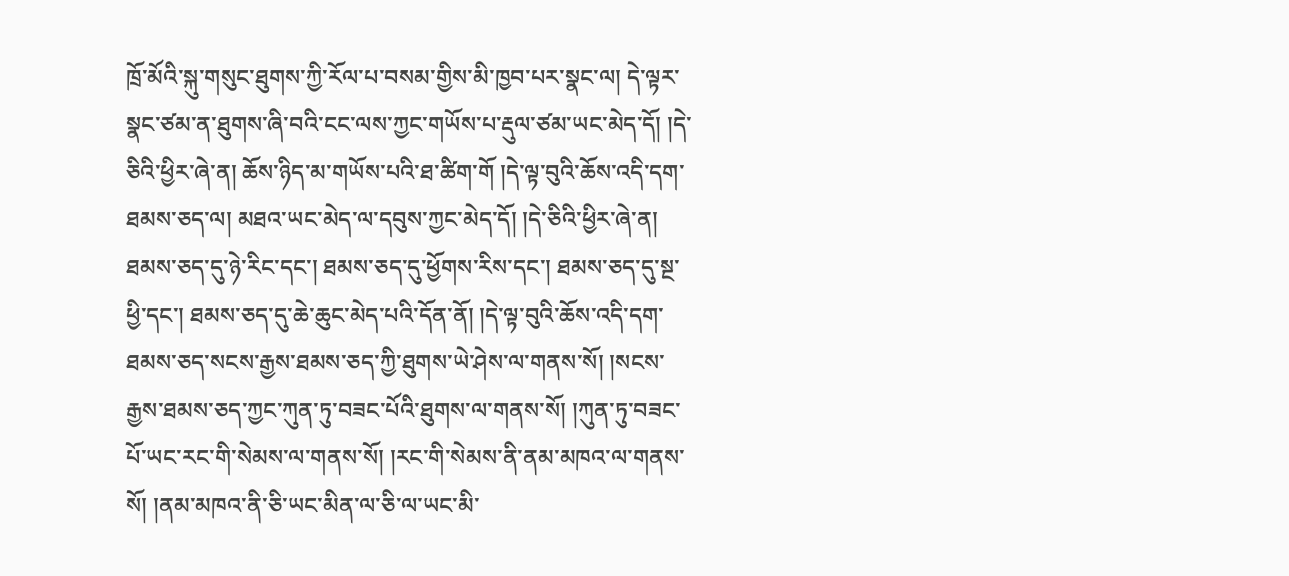ཁྲོ་མོའི་སྐུ་གསུང་ཐུགས་ཀྱི་རོལ་པ་བསམ་གྱིས་མི་ཁྱབ་པར་སྣང་ལ། དེ་ལྟར་སྣང་ཙམ་ན་ཐུགས་ཞི་བའི་ངང་ལས་ཀྱང་གཡོས་པ་རྡུལ་ཙམ་ཡང་མེད་དོ། །དེ་ཅིའི་ཕྱིར་ཞེ་ན། ཆོས་ཉིད་མ་གཡོས་པའི་ཐ་ཚིག་གོ །དེ་ལྟ་བུའི་ཆོས་འདི་དག་ཐམས་ཅད་ལ། མཐའ་ཡང་མེད་ལ་དབུས་ཀྱང་མེད་དོ། །དེ་ཅིའི་ཕྱིར་ཞེ་ན། ཐམས་ཅད་དུ་ཉེ་རིང་དང་། ཐམས་ཅད་དུ་ཕྱོགས་རིས་དང་། ཐམས་ཅད་དུ་སྔ་ཕྱི་དང་། ཐམས་ཅད་དུ་ཆེ་ཆུང་མེད་པའི་དོན་ནོ། །དེ་ལྟ་བུའི་ཆོས་འདི་དག་ཐམས་ཅད་སངས་རྒྱས་ཐམས་ཅད་ཀྱི་ཐུགས་ཡེ་ཤེས་ལ་གནས་སོ། །སངས་རྒྱས་ཐམས་ཅད་ཀྱང་ཀུན་ཏུ་བཟང་པོའི་ཐུགས་ལ་གནས་སོ། །ཀུན་ཏུ་བཟང་པོ་ཡང་རང་གི་སེམས་ལ་གནས་སོ། །རང་གི་སེམས་ནི་ནམ་མཁའ་ལ་གནས་སོ། །ནམ་མཁའ་ནི་ཅི་ཡང་མིན་ལ་ཅི་ལ་ཡང་མི་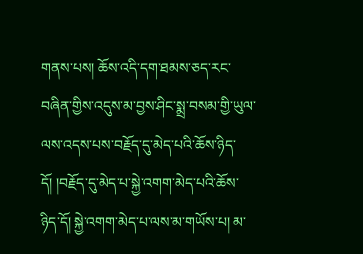གནས་པས། ཆོས་འདི་དག་ཐམས་ཅད་རང་བཞིན་གྱིས་འདུས་མ་བྱས་ཤིང་སྨྲ་བསམ་གྱི་ཡུལ་ལས་འདས་པས་བརྗོད་དུ་མེད་པའི་ཆོས་ཉིད་དོ། །བརྗོད་དུ་མེད་པ་སྐྱེ་འགག་མེད་པའི་ཆོས་ཉིད་དོ། སྐྱེ་འགག་མེད་པ་ལས་མ་གཡོས་པ། མ་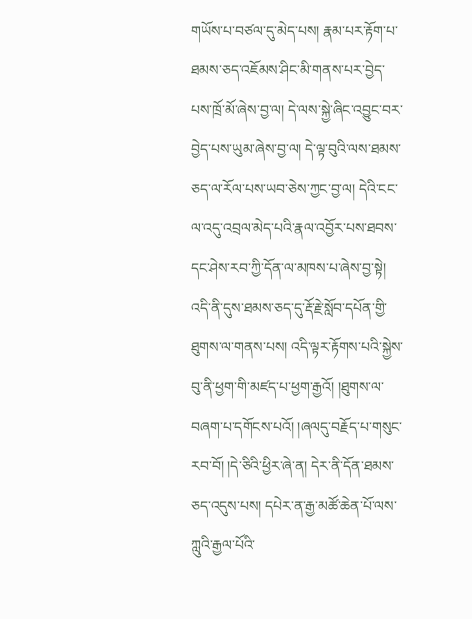གཡོས་པ་བཙལ་དུ་མེད་པས། རྣམ་པར་རྟོག་པ་ཐམས་ཅད་འཇོམས་ཤིང་མི་གནས་པར་བྱེད་པས་ཁྲོ་མོ་ཞེས་བྱ་ལ། དེ་ལས་སྐྱེ་ཞིང་འབྱུང་བར་བྱེད་པས་ཡུམ་ཞེས་བྱ་ལ། དེ་ལྟ་བུའི་ལས་ཐམས་ཅད་ལ་རོལ་པས་ཡབ་ཅེས་ཀྱང་བྱ་ལ། དེའི་ངང་ལ་འདུ་འབྲལ་མེད་པའི་རྣལ་འབྱོར་པས་ཐབས་དང་ཤེས་རབ་ཀྱི་དོན་ལ་མཁས་པ་ཞེས་བྱ་སྟེ། འདི་ནི་དུས་ཐམས་ཅད་དུ་རྡོ་རྗེ་སློབ་དཔོན་གྱི་ཐུགས་ལ་གནས་པས། འདི་ལྟར་རྟོགས་པའི་སྐྱེས་བུ་ནི་ཕྱག་གི་མཛད་པ་ཕྱག་རྒྱའོ། །ཐུགས་ལ་བཞག་པ་དགོངས་པའོ། །ཞལདུ་བརྗོད་པ་གསུང་རབ་བོ། །དེ་ཅིའི་ཕྱིར་ཞེ་ན། དེར་ནི་དོན་ཐམས་ཅད་འདུས་པས། དཔེར་ན་རྒྱ་མཚོ་ཆེན་པོ་ལས་ཀླུའི་རྒྱལ་པོའི་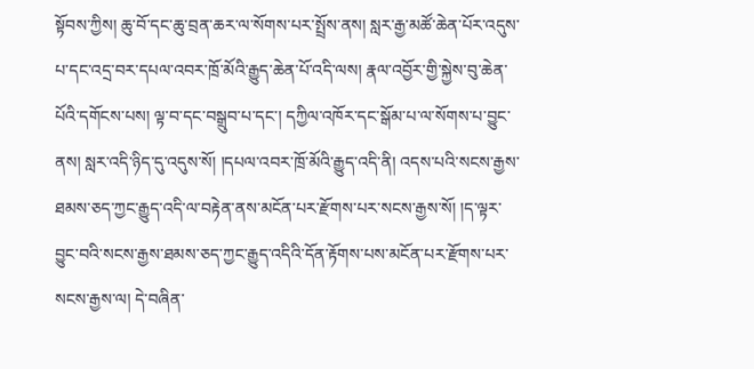སྟོབས་ཀྱིས། ཆུ་བོ་དང་ཆུ་བྲན་ཆར་ལ་སོགས་པར་སྤྲོས་ནས། སླར་རྒྱ་མཚོ་ཆེན་པོར་འདུས་པ་དང་འདྲ་བར་དཔལ་འབར་ཁྲོ་མོའི་རྒྱུད་ཆེན་པོ་འདི་ལས། རྣལ་འབྱོར་གྱི་སྐྱེས་བུ་ཆེན་པོའི་དགོངས་པས། ལྟ་བ་དང་བསྒྲུབ་པ་དང་། དཀྱིལ་འཁོར་དང་སྒོམ་པ་ལ་སོགས་པ་བྱུང་ནས། སླར་འདི་ཉིད་དུ་འདུས་སོ། །དཔལ་འབར་ཁྲོ་མོའི་རྒྱུད་འདི་ནི། འདས་པའི་སངས་རྒྱས་ཐམས་ཅད་ཀྱང་རྒྱུད་འདི་ལ་བརྟེན་ནས་མངོན་པར་རྫོགས་པར་སངས་རྒྱས་སོ། །ད་ལྟར་བྱུང་བའི་སངས་རྒྱས་ཐམས་ཅད་ཀྱང་རྒྱུད་འདིའི་དོན་རྟོགས་པས་མངོན་པར་རྫོགས་པར་སངས་རྒྱས་ལ། དེ་བཞིན་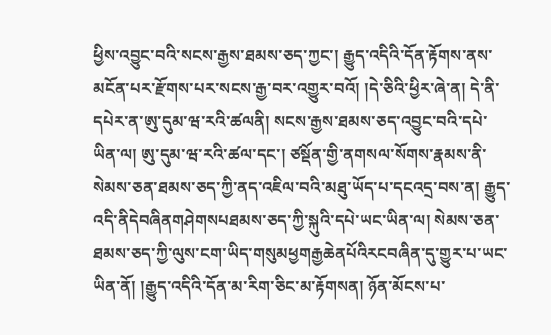ཕྱིས་འབྱུང་བའི་སངས་རྒྱས་ཐམས་ཅད་ཀྱང་། རྒྱུད་འདིའི་དོན་རྟོགས་ནས་མངོན་པར་རྫོགས་པར་སངས་རྒྱ་བར་འགྱུར་བའོ། །དེ་ཅིའི་ཕྱིར་ཞེ་ན། དེ་ནི་དཔེར་ན་ཨུ་དུམ་ཝ་རའི་ཚལནི། སངས་རྒྱས་ཐམས་ཅད་འབྱུང་བའི་དཔེ་ཡིན་ལ། ཨུ་དུམ་ཝ་རའི་ཚལ་དང་། ཙསྡོན་གྱི་ནགསལ་སོགས་རྣམས་ནི་སེམས་ཅན་ཐམས་ཅད་ཀྱི་ནད་འཇིལ་བའི་མཐུ་ཡོད་པ་དངའདྲ་བས་ན། རྒྱུད་འདི་ནིདེབཞིནགཤེགསཔཐམས་ཅད་ཀྱི་སྐུའི་དཔེ་ཡང་ཡིན་ལ། སེམས་ཅན་ཐམས་ཅད་ཀྱི་ལུས་ངག་ཡིད་གསུམཕྱགརྒྱཆེནཔོའིརངབཞིན་དུ་གྱུར་པ་ཡང་ཡིན་ནོ། །རྒྱུད་འདིའི་དོན་མ་རིག་ཅིང་མ་རྟོགསན། ཉོན་མོངས་པ་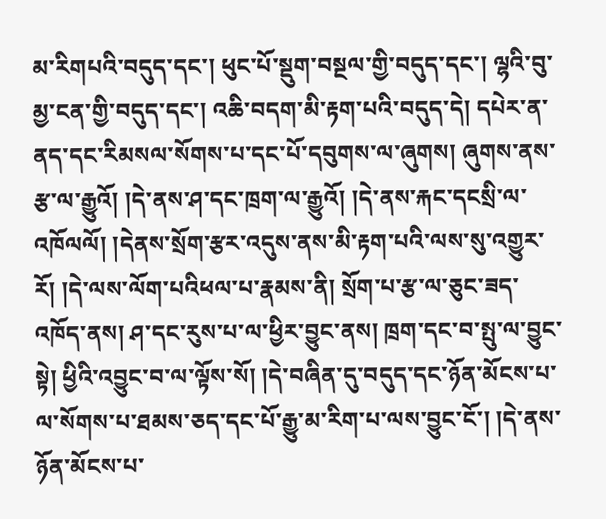མ་རིགཔའི་བདུད་དང་། ཕུང་པོ་སྡུག་བསྔལ་གྱི་བདུད་དང་། ལྷའི་བུ་མྱ་ངན་གྱི་བདུད་དང་། འཆི་བདག་མི་རྟག་པའི་བདུད་དེ། དཔེར་ན་ནད་དང་རིམསལ་སོགས་པ་དང་པོ་དབུགས་ལ་ཞུགས། ཞུགས་ནས་རྩ་ལ་རྒྱུའོ། །དེ་ནས་ཤ་དང་ཁྲག་ལ་རྒྱུའོ། །དེ་ནས་རྐང་དངསྲི་ལ་འཁོལལོ། །དེནས་སྲོག་རྩར་འདུས་ནས་མི་རྟག་པའི་ལས་སུ་འགྱུར་རོ། །དེ་ལས་ལོག་པའིཕལ་པ་རྣམས་ནི། སྲོག་པ་རྩ་ལ་ཅུང་ཟད་འཁོད་ནས། ཤ་དང་རུས་པ་ལ་ཕྱིར་བྱུང་ནས། ཁྲག་དང་བ་སྤུ་ལ་བྱུང་སྟེ། ཕྱིའི་འབྱུང་བ་ལ་ལྟོས་སོ། །དེ་བཞིན་དུ་བདུད་དང་ཉོན་མོངས་པ་ལ་སོགས་པ་ཐམས་ཅད་དང་པོ་རྒྱུ་མ་རིག་པ་ལས་བྱུང་ངོ་། །དེ་ནས་ཉོན་མོངས་པ་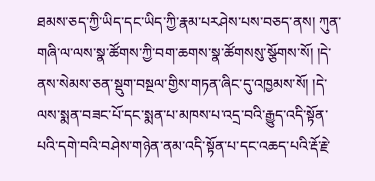ཐམས་ཅད་ཀྱི་ཡིད་དང་ཡིད་ཀྱི་རྣམ་པརཤེས་པས་བཅད་ནས། ཀུན་གཞི་ལ་ལས་སྣ་ཚོགས་ཀྱི་བག་ཆགས་སྣ་ཚོགསསུ་སྩོགས་སོ། །དེ་ནས་སེམས་ཅན་སྡུག་བསྔལ་གྱིས་གཏན་ཞིང་དུ་འཁྱམས་སོ། །དེ་ལས་སྨན་བཟང་པོ་དང་སྨན་པ་མཁས་པ་འདྲ་བའི་རྒྱུད་འདི་སྟོན་པའི་དགེ་བའི་བཤེས་གཉེན་ནམ་འདི་སྟོན་པ་དང་འཆད་པའི་རྡོ་རྗེ་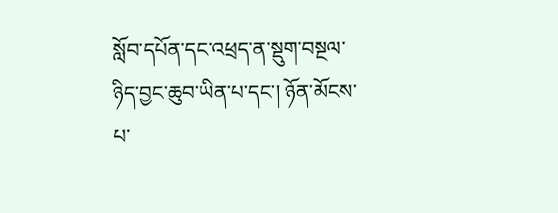སློབ་དཔོན་དང་འཕྲད་ན་སྡུག་བསྔལ་ཉིད་བྱང་ཆུབ་ཡིན་པ་དང་། ཉོན་མོངས་པ་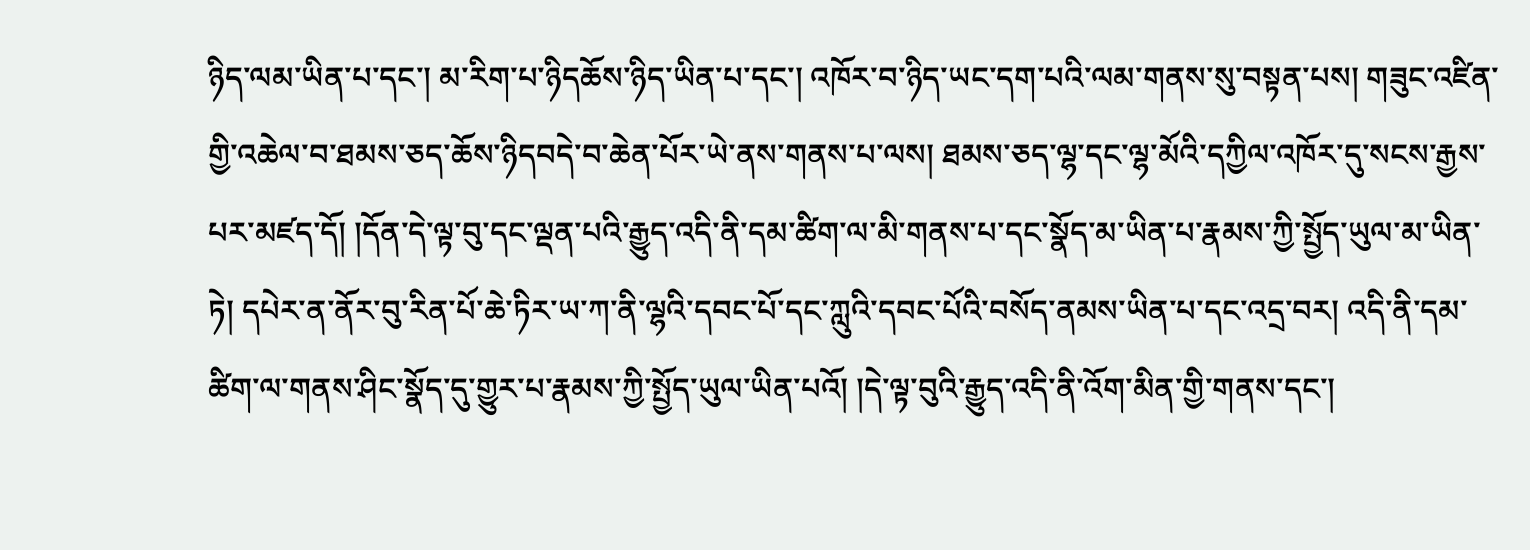ཉིད་ལམ་ཡིན་པ་དང་། མ་རིག་པ་ཉིདཆོས་ཉིད་ཡིན་པ་དང་། འཁོར་བ་ཉིད་ཡང་དག་པའི་ལམ་གནས་སུ་བསྟན་པས། གཟུང་འཛིན་གྱི་འཆེལ་བ་ཐམས་ཅད་ཆོས་ཉིདབདེ་བ་ཆེན་པོར་ཡེ་ནས་གནས་པ་ལས། ཐམས་ཅད་ལྷ་དང་ལྷ་མོའི་དཀྱིལ་འཁོར་དུ་སངས་རྒྱས་པར་མཛད་དོ། །དོན་དེ་ལྟ་བུ་དང་ལྡན་པའི་རྒྱུད་འདི་ནི་དམ་ཚིག་ལ་མི་གནས་པ་དང་སྣོད་མ་ཡིན་པ་རྣམས་ཀྱི་སྤྱོད་ཡུལ་མ་ཡིན་ཏེ། དཔེར་ན་ནོར་བུ་རིན་པོ་ཆེ་ཏིར་ཡ་ཀ་ནི་ལྷའི་དབང་པོ་དང་ཀླུའི་དབང་པོའི་བསོད་ནམས་ཡིན་པ་དང་འདྲ་བར། འདི་ནི་དམ་ཚིག་ལ་གནས་ཤིང་སྣོད་དུ་གྱུར་པ་རྣམས་ཀྱི་སྤྱོད་ཡུལ་ཡིན་པའོ། །དེ་ལྟ་བུའི་རྒྱུད་འདི་ནི་འོག་མིན་གྱི་གནས་དང་།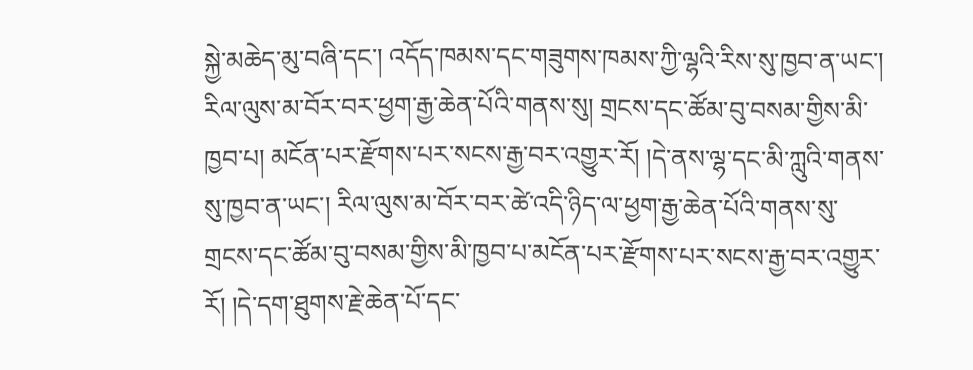སྐྱེ་མཆེད་མུ་བཞི་དང་། འདོད་ཁམས་དང་གཟུགས་ཁམས་ཀྱི་ལྷའི་རིས་སུ་ཁྱབ་ན་ཡང་། རིལ་ལུས་མ་བོར་བར་ཕྱག་རྒྱ་ཆེན་པོའི་གནས་སུ། གྲངས་དང་ཚོམ་བུ་བསམ་གྱིས་མི་ཁྱབ་པ། མངོན་པར་རྫོགས་པར་སངས་རྒྱ་བར་འགྱུར་རོ། །དེ་ནས་ལྷ་དང་མི་ཀླུའི་གནས་སུ་ཁྱབ་ན་ཡང་། རིལ་ལུས་མ་བོར་བར་ཚེ་འདི་ཉིད་ལ་ཕྱག་རྒྱ་ཆེན་པོའི་གནས་སུ་གྲངས་དང་ཚོམ་བུ་བསམ་གྱིས་མི་ཁྱབ་པ་མངོན་པར་རྫོགས་པར་སངས་རྒྱ་བར་འགྱུར་རོ། །དེ་དག་ཐུགས་རྗེ་ཆེན་པོ་དང་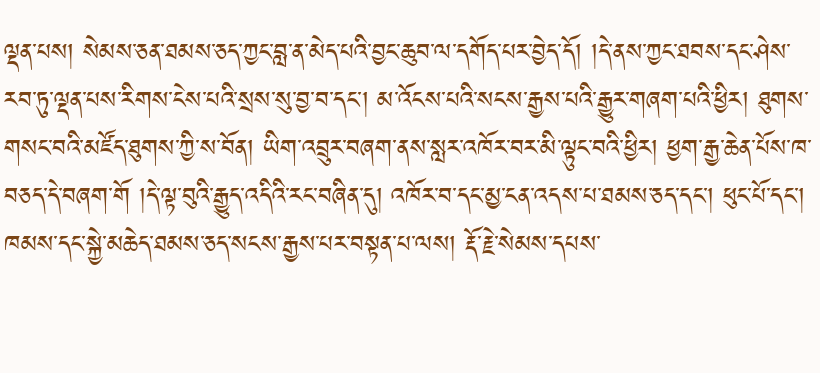ལྡན་པས། སེམས་ཅན་ཐམས་ཅད་ཀྱང་བླ་ན་མེད་པའི་བྱང་ཆུབ་ལ་དགོད་པར་བྱེད་དོ། །དེ་ནས་ཀྱང་ཐབས་དང་ཤེས་རབ་ཏུ་ལྡན་པས་རིགས་ངེས་པའི་སྲས་སུ་བྱ་བ་དང་། མ་འོངས་པའི་སངས་རྒྱས་པའི་རྒྱུར་གཞག་པའི་ཕྱིར། ཐུགས་གསང་བའི་མཛོད་ཐུགས་ཀྱི་ས་བོན། ཡིག་འབྲུར་བཞག་ནས་སླར་འཁོར་བར་མི་ལྟུང་བའི་ཕྱིར། ཕྱག་རྒྱ་ཆེན་པོས་ཁ་བཅད་དེ་བཞག་གོ །དེ་ལྟ་བུའི་རྒྱུད་འདིའི་རང་བཞིན་དུ། འཁོར་བ་དང་མྱ་ངན་འདས་པ་ཐམས་ཅད་དང་། ཕུང་པོ་དང་། ཁམས་དང་སྐྱེ་མཆེད་ཐམས་ཅད་སངས་རྒྱས་པར་བསྟན་པ་ལས། རྡོ་རྗེ་སེམས་དཔས་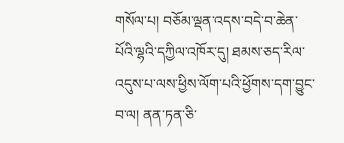གསོལ་པ། བཅོམ་ལྡན་འདས་བདེ་བ་ཆེན་པོའི་ལྷའི་དཀྱིལ་འཁོར་དུ། ཐམས་ཅད་རིལ་འདུས་པ་ལས་ཕྱིས་ལོག་པའི་ཕྱོགས་དག་བྱུང་བ་ལ། ནན་ཏན་ཅི་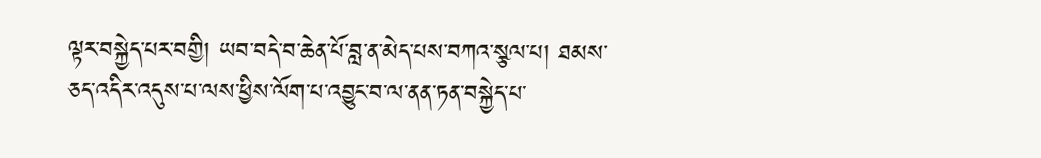ལྟར་བསྐྱེད་པར་བགྱི། ཡབ་བདེ་བ་ཆེན་པོ་བླ་ན་མེད་པས་བཀའ་སྩལ་པ། ཐམས་ཅད་འདིར་འདུས་པ་ལས་ཕྱིས་ལོག་པ་འབྱུང་བ་ལ་ནན་ཏན་བསྐྱེད་པ་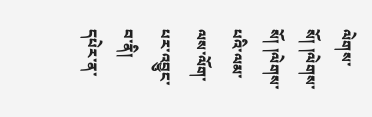ལེགས་སོ། །ལེགས་སོ། །ལེགས་པའི་ལམ་ལས་ལོག་པར་འབྱུང་བ་ནི། དཔེར་ན་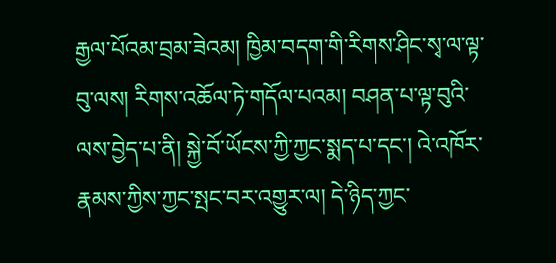རྒྱལ་པོའམ་བྲམ་ཟེའམ། ཁྱིམ་བདག་གི་རིགས་ཤིང་སྭ་ལ་ལྟ་བུ་ལས། རིགས་འཆོལ་ཏེ་གདོལ་པའམ། བཤན་པ་ལྟ་བུའི་ལས་བྱེད་པ་ནི། སྐྱེ་བོ་ཡོངས་ཀྱི་ཀྱང་སྨད་པ་དང་། འེ་འཁོར་རྣམས་ཀྱིས་ཀྱང་སྤང་བར་འགྱུར་ལ། དེ་ཉིད་ཀྱང་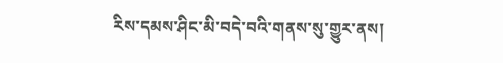རིས་དམས་ཤིང་མི་བདེ་བའི་གནས་སུ་གྱུར་ནས།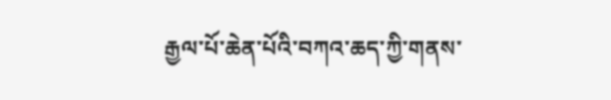རྒྱལ་པོ་ཆེན་པོའི་བཀའ་ཆད་ཀྱི་གནས་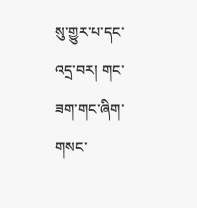སུ་གྱུར་པ་དང་འདྲ་བར། གང་ཟག་གང་ཞིག་གསང་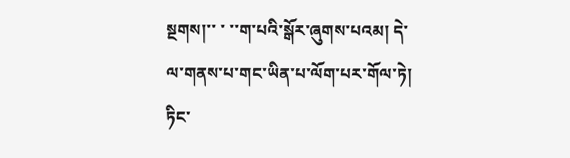སྔགས།་་ ་ ་་ག་པའི་སྒོར་ཞུགས་པའམ། དེ་ལ་གནས་པ་གང་ཡིན་པ་ལོག་པར་གོལ་ཏེ། ཏིང་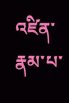འཛིན་རྣམ་པ་